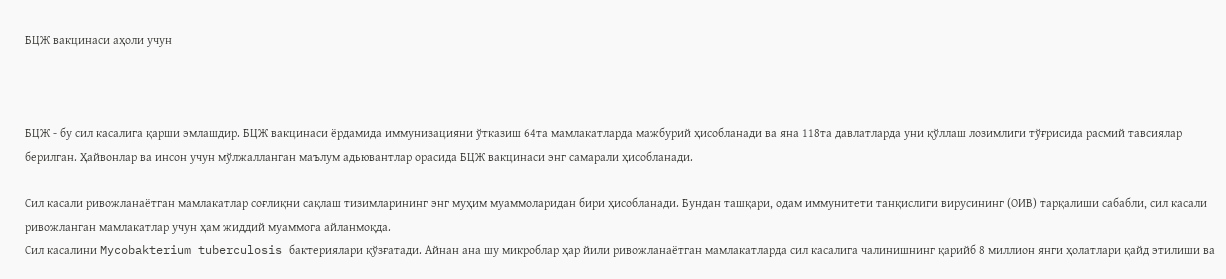БЦЖ вакцинаси аҳоли учун



БЦЖ - бу сил касалига қарши эмлашдир. БЦЖ вакцинаси ёрдамида иммунизацияни ўтказиш 64та мамлакатларда мажбурий ҳисобланади ва яна 118та давлатларда уни қўллаш лозимлиги тўғрисида расмий тавсиялар берилган. Ҳайвонлар ва инсон учун мўлжалланган маълум адьювантлар орасида БЦЖ вакцинаси энг самарали ҳисобланади.

Сил касали ривожланаётган мамлакатлар соғлиқни сақлаш тизимларининг энг муҳим муаммоларидан бири ҳисобланади. Бундан ташқари, одам иммунитети танқислиги вирусининг (ОИВ) тарқалиши сабабли, сил касали ривожланган мамлакатлар учун ҳам жиддий муаммога айланмоқда.
Сил касалини Mycobakterium tuberculosis бактериялари қўзғатади. Айнан ана шу микроблар ҳар йили ривожланаётган мамлакатларда сил касалига чалинишнинг қарийб 8 миллион янги ҳолатлари қайд этилиши ва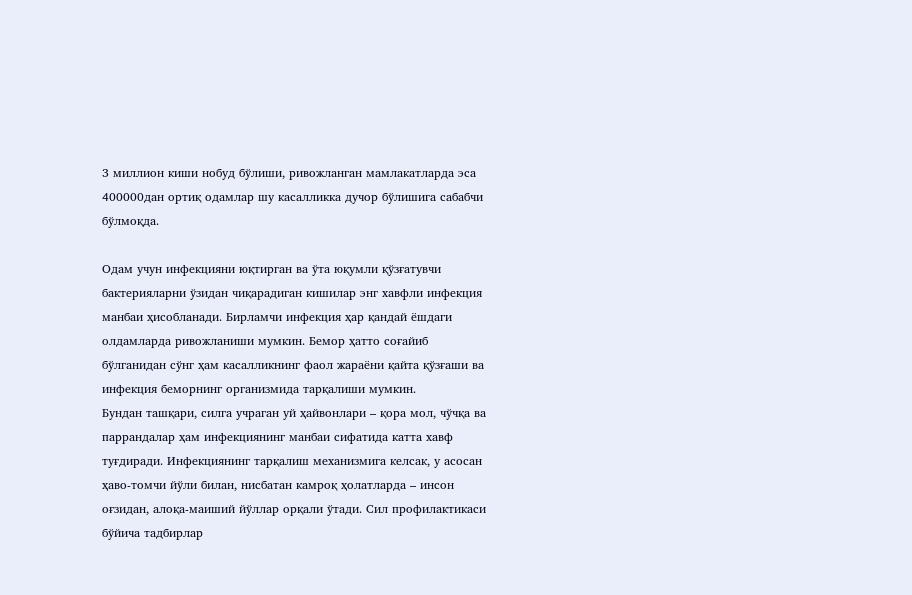3 миллион киши нобуд бўлиши, ривожланган мамлакатларда эса 400000дан ортиқ одамлар шу касалликка дучор бўлишига сабабчи бўлмоқда.

Одам учун инфекцияни юқтирган ва ўта юқумли қўзғатувчи бактерияларни ўзидан чиқарадиган кишилар энг хавфли инфекция манбаи ҳисобланади. Бирламчи инфекция ҳар қандай ёшдаги олдамларда ривожланиши мумкин. Бемор ҳатто соғайиб бўлганидан сўнг ҳам касалликнинг фаол жараёни қайта қўзғаши ва инфекция беморнинг организмида тарқалиши мумкин.
Бундан ташқари, силга учраган уй ҳайвонлари – қора мол, чўчқа ва паррандалар ҳам инфекциянинг манбаи сифатида катта хавф туғдиради. Инфекциянинг тарқалиш механизмига келсак, у асосан ҳаво-томчи йўли билан, нисбатан камроқ ҳолатларда – инсон оғзидан, алоқа-маиший йўллар орқали ўтади. Сил профилактикаси бўйича тадбирлар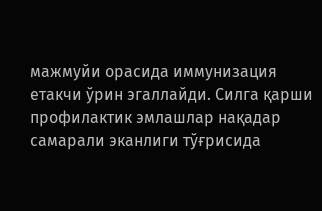мажмуйи орасида иммунизация етакчи ўрин эгаллайди. Силга қарши профилактик эмлашлар нақадар самарали эканлиги тўғрисида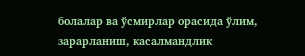болалар ва ўсмирлар орасида ўлим, зарарланиш, касалмандлик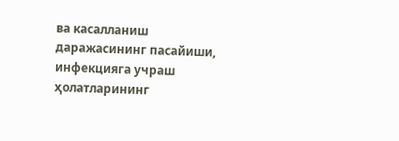ва касалланиш даражасининг пасайиши, инфекцияга учраш ҳолатларининг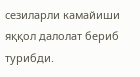сезиларли камайиши яққол далолат бериб турибди.